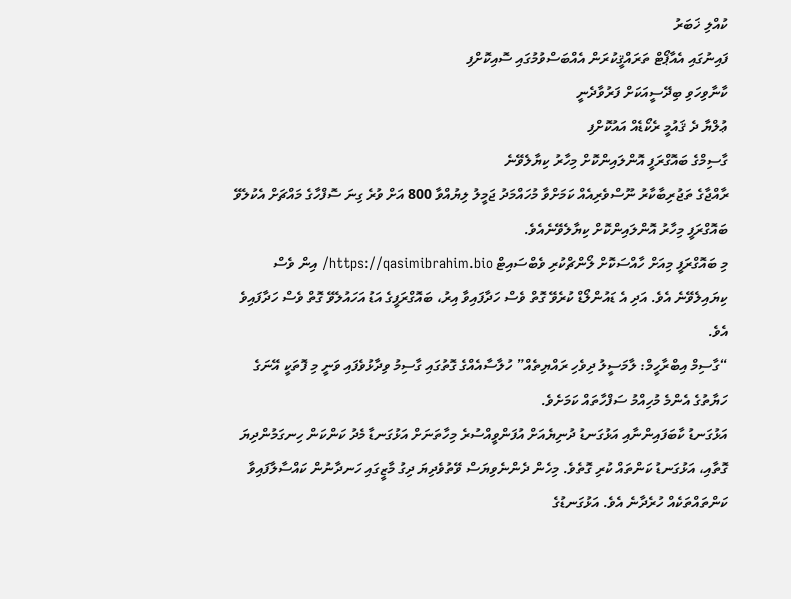ކުއްލި ޚަބަރު
ފައިނުގައި އެއާޕޯޓް ތަރައްޤީކުރަން އެއްބަސްވުމުގައި ސޮއިކޮށްފި
ކާނާވިހަވި ބިދޭސީއަކަށް ފަރުވާދެނީ
ޢުލްޔާ ދެ ޤައުމީ ރެކޯޑެއް އައުކޮށްފި
ގާސިމްގެ ބައޮގްރަފީ އޮންލައިންކޮށް މިހާރު ކިޔާލެވޭނެ
ރާއްޖާގެ ތަޖުރިބާކާރު ނޫސްވެރިއެއް ކަމަށްވާ މުހައްމަދު ޖަމީލު ލިޔުއްވާ 800 އަށް ވުރެ ގިނަ ސޮފްހާގެ މައްޗަށް އެކުލެވޭ ބައޮގްރަފީ މިހާރު އޮންލައިންކޮށް ކިޔާލެވޭނެއެވެ.
މި ބައޮގްރަފީ މިއަށް ހާއްސަކޮށް ލޯންޗްކުރި ވެބްސައިޓް https://qasimibrahim.bio/ އިން ވެސް ކިޔައިލެވޭނެ އެވެ. އަދި އެ ޑައުންލޯޑް ކުރެވޭ ގޮތް ވެސް ހަދާފައިވާ އިރު، ބައޮގްރަފީގެ އަޑު އަހައުލެވޭ ގޮތް ވެސް ހަދާފައިވެ އެވެ.
“ގާސިމް އިބްރާހީމް: ލާމަސީލު ދިވެހި ރައްޔިތެއް” ހުލާސާއެއްގެ ގޮތުގައި ގާސިމު ވިދާޅުވެފައި ވަނީ މި ފޮތަކީ އޭނަގެ ހަޔާތުގެ އެންމެ މުހިއްމު ސަފްހާތައް ކަމަށެވެ.
އަޅުގަނޑު ކާބަފައިންނާއި އަޅުގަނޑު ދުނިޔެއަށް އުފަންވީއްސުރެ މިހާތަނަށް އަޅުގަނޑާ މެދު ކަންކަން ހިނގަމުންދިޔަ ގޮތާއި، އަޅުގަނޑު ކަންތައް ކުރި ގޮތެވެ. މިހެން ދެންނެވިޔަސް ވޭތުވެދިޔަ ދިގު މާޒީގައި ހަނދާނުން ކައްސާލާފައިވާ ކަންތައްތަކެއް ހުރެދާނެ އެވެ. އަޅުގަނޑުގެ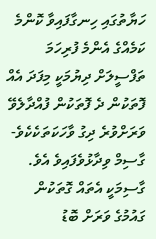ހަޔާތުގައި ހިނގާފައިވާ ކޮންމެ ކަމެއްގެ އެންމެ ފުރިހަމަ ތަފްސީލަށް ދިޔުމަކީ މިފަދަ އެއް ފޮތަކުން ދެ ފޮތަކުން ފުއްދާލެވޭ ވަރަށްވުރެ ދިގު ވާހަކަތަކެކެވެ-  ގާސިމް ވިދާޅުވެފައިވެ އެވެ.
ގާސިމަކީ އެތައް ގޮތަކުން ގައުމުގެ ވަރަށް ބޮޑު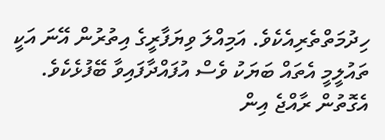ހިދުމަތްތެރިއެކެވެ. އަމިއްލަ ވިޔަފާރީގެ އިތުރުން އޭނަ އަކީ ތައުލީމީ އެތައް ބަޔަކު ވެސް އުފައްދާފައިވާ ބޭފުޅެކެވެ. އެގޮތުން ރާއްޖެ އިން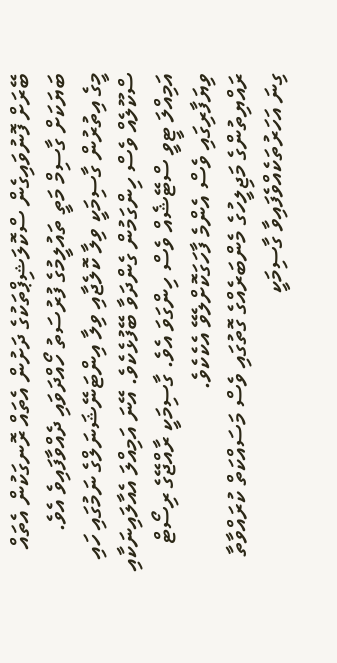ބޭރަށް ފޮނުވައިގެން ސްކޮލަޝިޕްތަކުގެ ދަށުން އެތައް ރޮނގަކުން އެތައް ބަޔަކަށް ގާސިމް މަތީ ތައުލީމުގެ ފުރުސަތު ހޯއްދަވައި ދެއްވާފައިވެ އެވެ.
މީގެ އިތުރުން ގާސިމަކީ ވިލާ ކޮލެޖާއި ވިލާ އިންޓަނޭޝަނަލްގެ ނަމުގައި ހައި ސްކޫލެއް ވެސް ހިންގަމުން ގެންދަވާ ބޭފުޅެކެވެ. އޭނަ އަމިއްލަ އެއާލައިނަކާއި އަމިއްލަ ޓީވީ ސްޓޭޝެއް ވެސް ހިންގަވަ އެވެ. ގާސިމަކީ ރާއްޖޭގެ ރިސޯޓް ވިޔަފާރިގައި ވެސް އެންމެ ފާހަގަކޮށްލެވޭ އެކެކެވެ.
ރައްޔިތުންގެ މަޖިލީހުގެ މެންބަރެއްގެ ގޮތުގައި ވެސް މަސައްކަތް ކުރައްވާތާ ގިނަ އަހަރުތަކެއްވެފައިވާ ގާސިމަކީ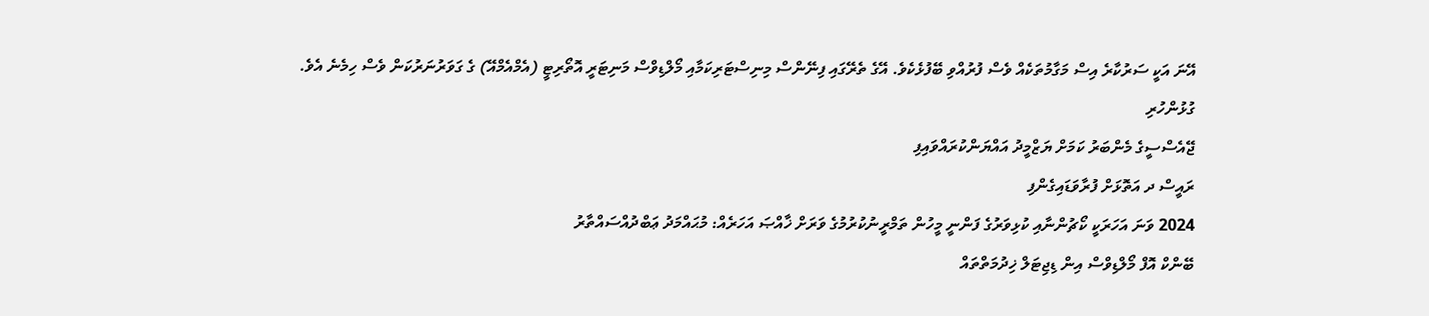އޭނަ އަކީ ސަރުކާރެ އިސް މަގާމުތަކެއް ވެސް ފުރުއްވި ބޭފުޅެކެވެ. އޭގެ ތެރޭގައި ފިނޭންސް މިނިސްޓަރިކަމާއި މޯލްޑިވްސް މަނިޓަރީ އޮތޯރިޓީ (އެމްއެމްއޭ) ގެ ގަވަރުނަރުކަން ވެސް ހިމެނެ އެވެ.
ގުޅުންހުރި
ޖޭއެސްސީގެ މެންބަރު ކަމަށް ޔަޒްމީދު އައްޔަންކުރައްވައިފި
ރައީސް ދ އަތޮޅަށް ފުރާވަޑައިގެންފި
2024 ވަނަ އަހަރަކީ ކޯޗުންނާއި ކުޅިވަރުގެ ފަންނީ މީހުން ތަމްރީނުކުރުމުގެ ވަރަށް ޚާއްޞަ އަހަރެއް: މުޙައްމަދު ޢަބްދުއްސައްތާރު
ބޭންކް އޮފް މޯލްޑިވްސް އިން ޑިޖިޓަލް ޚިދުމަތްތައް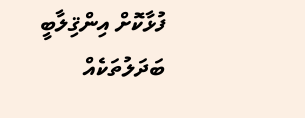ފުޅާކޮށް އިންޤިލާބީ ބަދަލުތަކެއް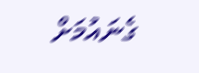ގެނައުމަށް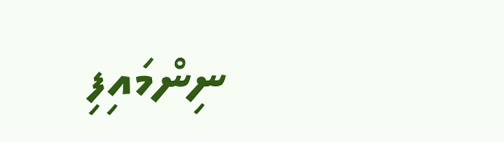ނިންމައިފި